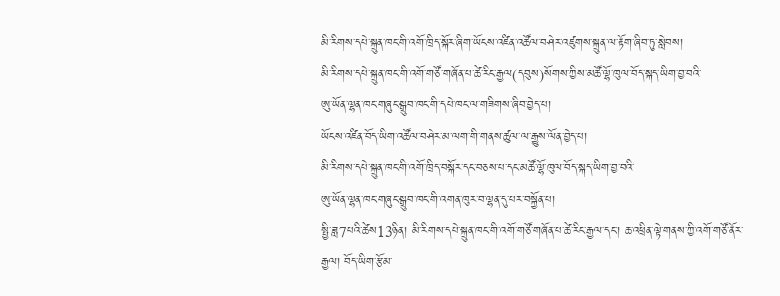མི་རིགས་དཔེ་སྐྲུན་ཁང་གི་འགོ་ཁྲིད་སྐོར་ཞིག་ཡོངས་འཛིན་འཚོལ་བཤེར་འཛུགས་སྐྲུན་ལ་རྟོག་ཞིབ་ཏུ་སླེབས།
མི་རིགས་དཔེ་སྐྲུན་ཁང་གི་འགོ་གཙོ་གཞོན་པ་ཚེ་རིང་རྒྱལ(དབུས)སོགས་ཀྱིས་མཚོ་ལྷོ་ཁུལ་བོད་སྐད་ཡིག་བྱ་བའི་
ཨུ་ཡོན་ལྷན་ཁང་གཞུང་སྒྲུབ་ཁང་གི་དཔེ་ཁང་ལ་གཟིགས་ཞིབ་བྱེད་པ།
ཡོངས་འཛིན་བོད་ཡིག་འཚོལ་བཤེར་མ་ལག་གི་གནས་ཚུལ་ལ་རྒྱུས་ལོན་བྱེད་པ།
མི་རིགས་དཔེ་སྐྲུན་ཁང་གི་འགོ་ཁྲིད་བསྐོར་དང་བཅས་པ་དང་མཚོ་ལྷོ་ཁུལ་བོད་སྐད་ཡིག་བྱ་བའི་
ཨུ་ཡོན་ལྷན་ཁང་གཞུང་སྒྲུབ་ཁང་གི་འགན་ཁུར་བ་ལྷན་དུ་པར་བསྐྱོན་པ།
སྤྱི་ཟླ7པའི་ཚེས13ཉིན། མི་རིགས་དཔེ་སྐྲུན་ཁང་གི་འགོ་གཙོ་གཞོན་པ་ཚེ་རིང་རྒྱལ་དང་། ཆ་འཕྲིན་ལྟེ་གནས་ཀྱི་འགོ་གཙོ་ནོར་རྒྱལ། བོད་ཡིག་རྩོམ་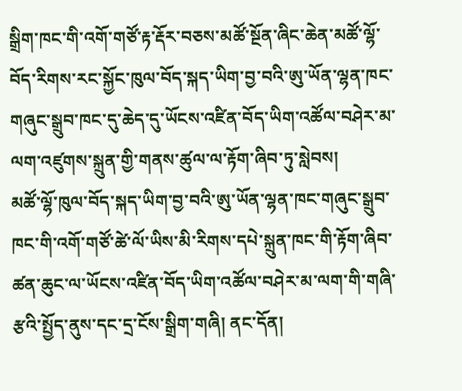སྒྲིག་ཁང་གི་འགོ་གཙོ་རྟ་རྡོར་བཅས་མཚོ་སྔོན་ཞིང་ཆེན་མཚོ་ལྷོ་བོད་རིགས་རང་སྐྱོང་ཁུལ་བོད་སྐད་ཡིག་བྱ་བའི་ཨུ་ཡོན་ལྷན་ཁང་གཞུང་སྒྲུབ་ཁང་དུ་ཆེད་དུ་ཡོངས་འཛིན་བོད་ཡིག་འཚོལ་བཤེར་མ་ལག་འཛུགས་སྐྲུན་གྱི་གནས་ཚུལ་ལ་རྟོག་ཞིབ་ཏུ་སླེབས།
མཚོ་ལྷོ་ཁུལ་བོད་སྐད་ཡིག་བྱ་བའི་ཨུ་ཡོན་ལྷན་ཁང་གཞུང་སྒྲུབ་ཁང་གི་འགོ་གཙོ་ཚེ་ལོ་ཡིས་མི་རིགས་དཔེ་སྐྲུན་ཁང་གི་རྟོག་ཞིབ་ཚན་ཆུང་ལ་ཡོངས་འཛིན་བོད་ཡིག་འཚོལ་བཤེར་མ་ལག་གི་གཞི་རྩའི་སྤྱོད་ནུས་དང་དྲ་ངོས་སྒྲིག་གཞི། ནང་དོན།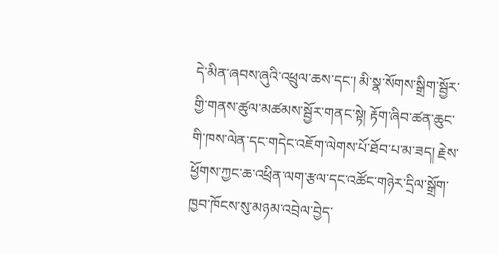དེ་མིན་ཞབས་ཞུའི་འཕྲུལ་ཆས་དང་། མི་སྣ་སོགས་སྒྲིག་སྦྱོར་གྱི་གནས་ཚུལ་མཚམས་སྦྱོར་གནང་སྟེ། རྟོག་ཞིབ་ཚན་ཆུང་གི་ཁས་ལེན་དང་གདེང་འཇོག་ལེགས་པོ་ཐོབ་པ་མ་ཟད། རྗེས་ཕྱོགས་ཀྱང་ཆ་འཕྲིན་ལག་རྩལ་དང་འཚོང་གཉེར་དྲིལ་སྒྲོག་ཁྱབ་ཁོངས་སུ་མཉམ་འབྲེལ་བྱེད་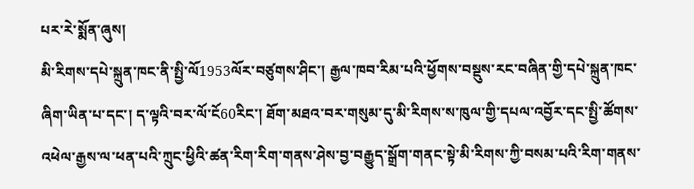པར་རེ་སྨོན་ཞུས།
མི་རིགས་དཔེ་སྐྲུན་ཁང་ནི་སྤྱི་ལོ1953ལོར་བཙུགས་ཤིང་། རྒྱལ་ཁབ་རིམ་པའི་ཕྱོགས་བསྡུས་རང་བཞིན་གྱི་དཔེ་སྐྲུན་ཁང་ཞིག་ཡིན་པ་དང་། ད་ལྟའི་བར་ལོ་ངོ60རིང་། ཐོག་མཐའ་བར་གསུམ་དུ་མི་རིགས་ས་ཁུལ་གྱི་དཔལ་འབྱོར་དང་སྤྱི་ཚོགས་འཕེལ་རྒྱས་ལ་ཕན་པའི་ཀྲུང་ཕྱིའི་ཚན་རིག་རིག་གནས་ཤེས་བྱ་བརྒྱུད་སྒྲོག་གནང་སྟེ་མི་རིགས་ཀྱི་བསམ་པའི་རིག་གནས་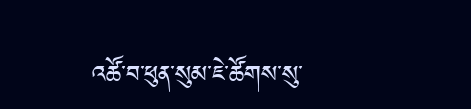འཚོ་བ་ཕུན་སུམ་ཇེ་ཚོགས་སུ་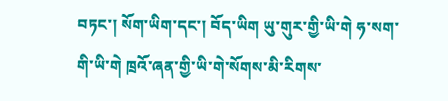བཏང་། སོག་ཡིག་དང་། བོད་ཡིག ཡུ་གུར་གྱི་ཡི་གེ ཧ་སག་གི་ཡི་གེ ཁྲའོ་ཞན་གྱི་ཡི་གེ་སོགས་མི་རིགས་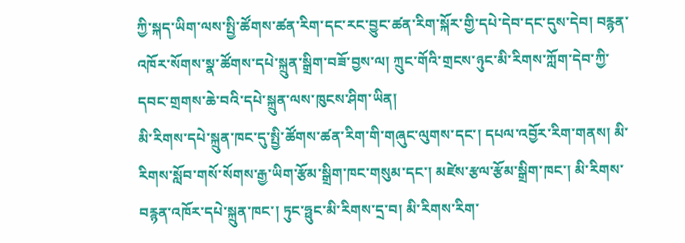ཀྱི་སྐད་ཡིག་ལས་སྤྱི་ཚོགས་ཚན་རིག་དང་རང་བྱུང་ཚན་རིག་སྐོར་གྱི་དཔེ་དེབ་དང་དུས་དེབ། བརྙན་འཁོར་སོགས་སྣ་ཚོགས་དཔེ་སྐྲུན་སྒྲིག་བཟོ་བྱས་ལ། ཀྲུང་གོའི་གྲངས་ཉུང་མི་རིགས་ཀློག་དེབ་ཀྱི་དབང་གྲགས་ཆེ་བའི་དཔེ་སྐྲུན་ལས་ཁུངས་ཤིག་ཡིན།
མི་རིགས་དཔེ་སྐྲུན་ཁང་དུ་སྤྱི་ཚོགས་ཚན་རིག་གི་གཞུང་ལུགས་དང་། དཔལ་འབྱོར་རིག་གནས། མི་རིགས་སློབ་གསོ་སོགས་རྒྱ་ཡིག་རྩོམ་སྒྲིག་ཁང་གསུམ་དང་། མཛེས་རྩལ་རྩོམ་སྒྲིག་ཁང་། མི་རིགས་བརྙན་འཁོར་དཔེ་སྐྲུན་ཁང་། ཏུང་ཧྥུང་མི་རིགས་དྲ་བ། མི་རིགས་རིག་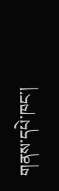གནས་དཔེ་ཁང་།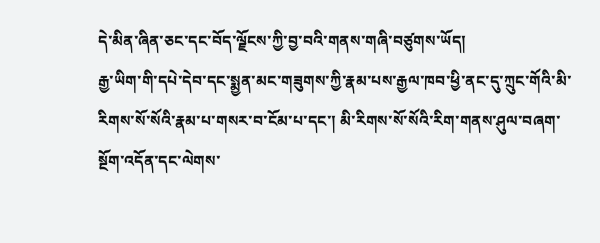དེ་མིན་ཞིན་ཅང་དང་བོད་ལྗོངས་ཀྱི་བྱ་བའི་གནས་གཞི་བཙུགས་ཡོད།
རྒྱ་ཡིག་གི་དཔེ་དེབ་དང་སྨྱན་མང་གཟུགས་ཀྱི་རྣམ་པས་རྒྱལ་ཁབ་ཕྱི་ནང་དུ་ཀྲུང་གོའི་མི་རིགས་སོ་སོའི་རྣམ་པ་གསར་བ་ངོམ་པ་དང་། མི་རིགས་སོ་སོའི་རིག་གནས་ཤུལ་བཞག་སྔོག་འདོན་དང་ལེགས་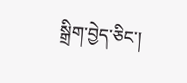སྒྲིག་བྱེད་ཅིང་།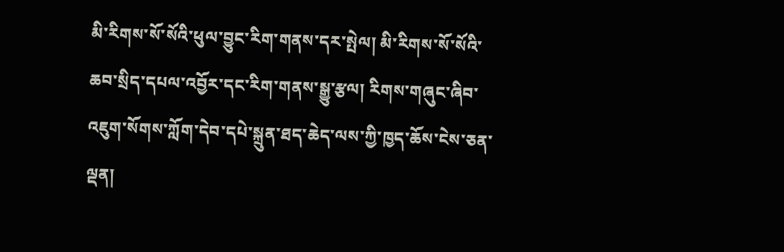མི་རིགས་སོ་སོའི་ཕུལ་བྱུང་རིག་གནས་དར་སྤེལ། མི་རིགས་སོ་སོའི་ཆབ་སྲིད་དཔལ་འབྱོར་དང་རིག་གནས་སྒྱུ་རྩལ། རིགས་གཞུང་ཞིབ་འཇུག་སོགས་ཀློག་དེབ་དཔེ་སྐྲུན་ཐད་ཆེད་ལས་ཀྱི་ཁྱད་ཆོས་ངེས་ཅན་ལྡན།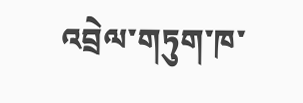འབྲེལ་གཏུག་ཁ་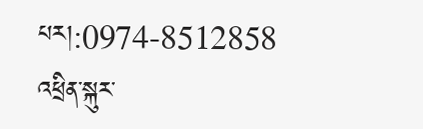པར།:0974-8512858
འཕྲིན་སྐུར་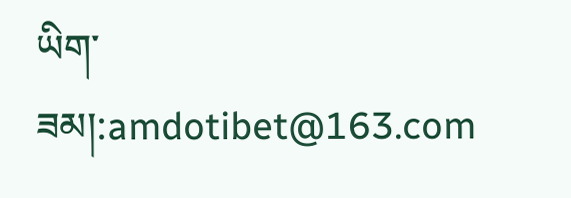ཡིག་ཟམ།:amdotibet@163.com